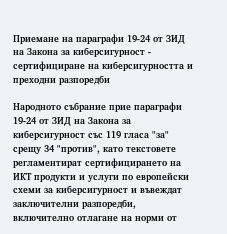Приемане на параграфи 19-24 от ЗИД на Закона за киберсигурност - сертифициране на киберсигурността и преходни разпоредби

Народното събрание прие параграфи 19-24 от ЗИД на Закона за киберсигурност със 119 гласа "за" срещу 34 "против", като текстовете регламентират сертифицирането на ИКТ продукти и услуги по европейски схеми за киберсигурност и въвеждат заключителни разпоредби, включително отлагане на норми от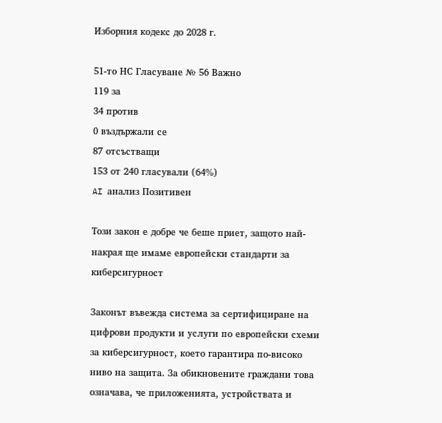Изборния кодекс до 2028 г.

51-то НС Гласуване № 56 Важно
119 за
34 против
0 въздържали се
87 отсъстващи
153 от 240 гласували (64%)
AI анализ Позитивен

Този закон е добре че беше приет, защото най-накрая ще имаме европейски стандарти за киберсигурност

Законът въвежда система за сертифициране на цифрови продукти и услуги по европейски схеми за киберсигурност, което гарантира по-високо ниво на защита. За обикновените граждани това означава, че приложенията, устройствата и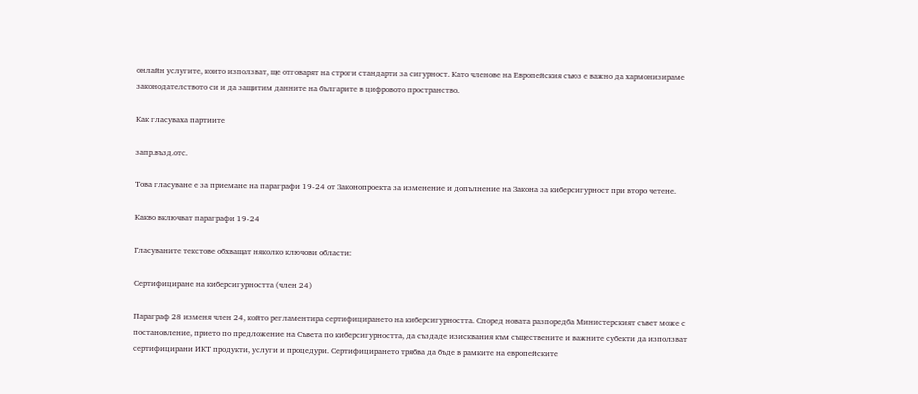онлайн услугите, които използват, ще отговарят на строги стандарти за сигурност. Като членове на Европейския съюз е важно да хармонизираме законодателството си и да защитим данните на българите в цифровото пространство.

Как гласуваха партиите

запр.възд.отс.

Това гласуване е за приемане на параграфи 19-24 от Законопроекта за изменение и допълнение на Закона за киберсигурност при второ четене.

Какво включват параграфи 19-24

Гласуваните текстове обхващат няколко ключови области:

Сертифициране на киберсигурността (член 24)

Параграф 28 изменя член 24, който регламентира сертифицирането на киберсигурността. Според новата разпоредба Министерският съвет може с постановление, прието по предложение на Съвета по киберсигурността, да създаде изисквания към съществените и важните субекти да използват сертифицирани ИКТ продукти, услуги и процедури. Сертифицирането трябва да бъде в рамките на европейските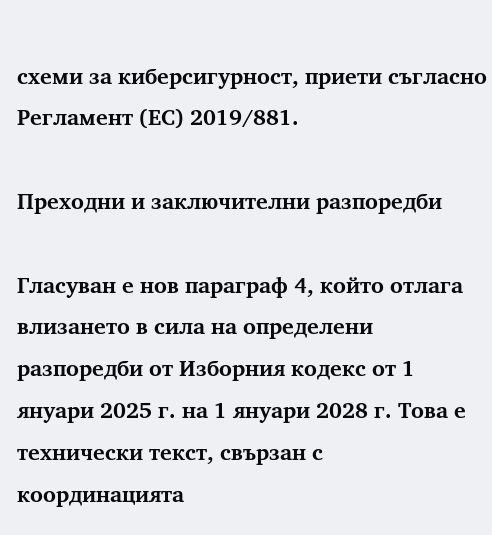схеми за киберсигурност, приети съгласно Регламент (ЕС) 2019/881.

Преходни и заключителни разпоредби

Гласуван е нов параграф 4, който отлага влизането в сила на определени разпоредби от Изборния кодекс от 1 януари 2025 г. на 1 януари 2028 г. Това е технически текст, свързан с координацията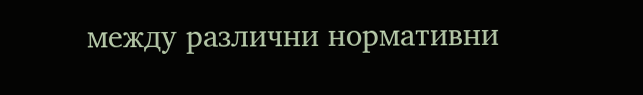между различни нормативни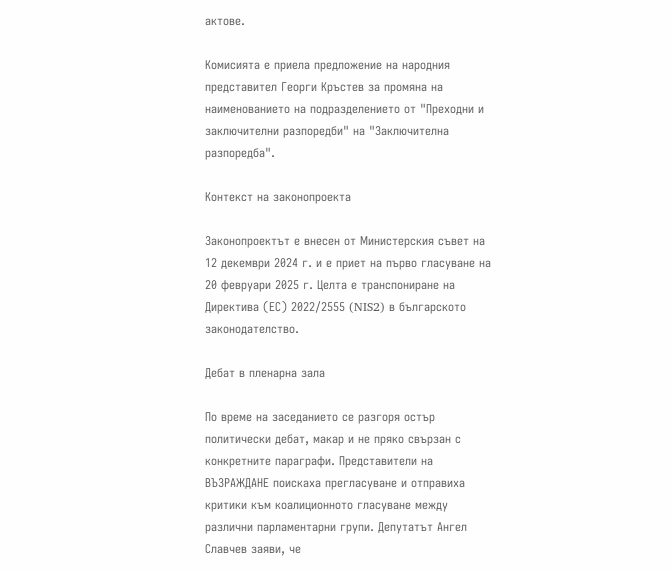актове.

Комисията е приела предложение на народния представител Георги Кръстев за промяна на наименованието на подразделението от "Преходни и заключителни разпоредби" на "Заключителна разпоредба".

Контекст на законопроекта

Законопроектът е внесен от Министерския съвет на 12 декември 2024 г. и е приет на първо гласуване на 20 февруари 2025 г. Целта е транспониране на Директива (ЕС) 2022/2555 (NIS2) в българското законодателство.

Дебат в пленарна зала

По време на заседанието се разгоря остър политически дебат, макар и не пряко свързан с конкретните параграфи. Представители на ВЪЗРАЖДАНЕ поискаха прегласуване и отправиха критики към коалиционното гласуване между различни парламентарни групи. Депутатът Ангел Славчев заяви, че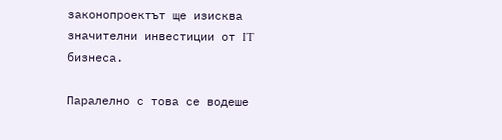законопроектът ще изисква значителни инвестиции от IT бизнеса.

Паралелно с това се водеше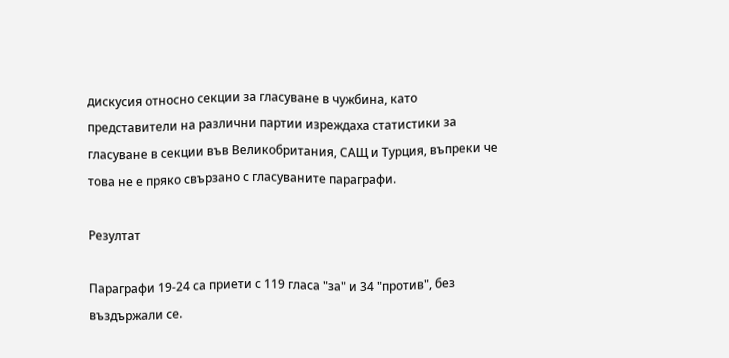дискусия относно секции за гласуване в чужбина, като представители на различни партии изреждаха статистики за гласуване в секции във Великобритания, САЩ и Турция, въпреки че това не е пряко свързано с гласуваните параграфи.

Резултат

Параграфи 19-24 са приети с 119 гласа "за" и 34 "против", без въздържали се.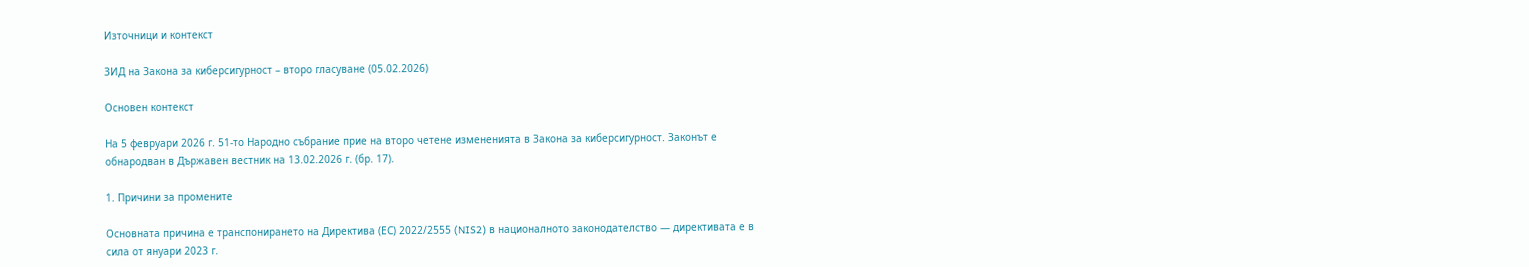Източници и контекст

ЗИД на Закона за киберсигурност – второ гласуване (05.02.2026)

Основен контекст

На 5 февруари 2026 г. 51-то Народно събрание прие на второ четене измененията в Закона за киберсигурност. Законът е обнародван в Държавен вестник на 13.02.2026 г. (бр. 17).

1. Причини за промените

Основната причина е транспонирането на Директива (ЕС) 2022/2555 (NIS2) в националното законодателство — директивата е в сила от януари 2023 г.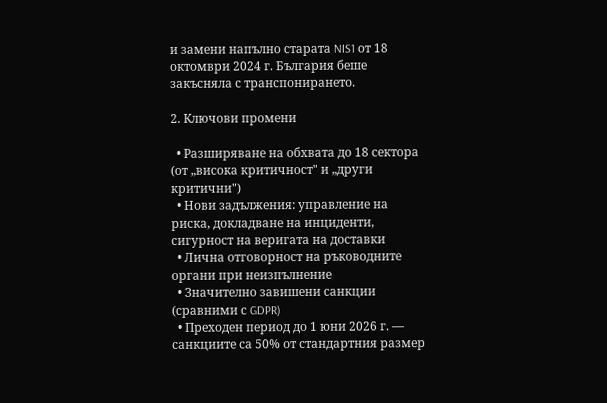и замени напълно старата NIS1 от 18 октомври 2024 г. България беше закъсняла с транспонирането.

2. Ключови промени

  • Разширяване на обхвата до 18 сектора (от „висока критичност" и „други критични")
  • Нови задължения: управление на риска, докладване на инциденти, сигурност на веригата на доставки
  • Лична отговорност на ръководните органи при неизпълнение
  • Значително завишени санкции (сравними с GDPR)
  • Преходен период до 1 юни 2026 г. — санкциите са 50% от стандартния размер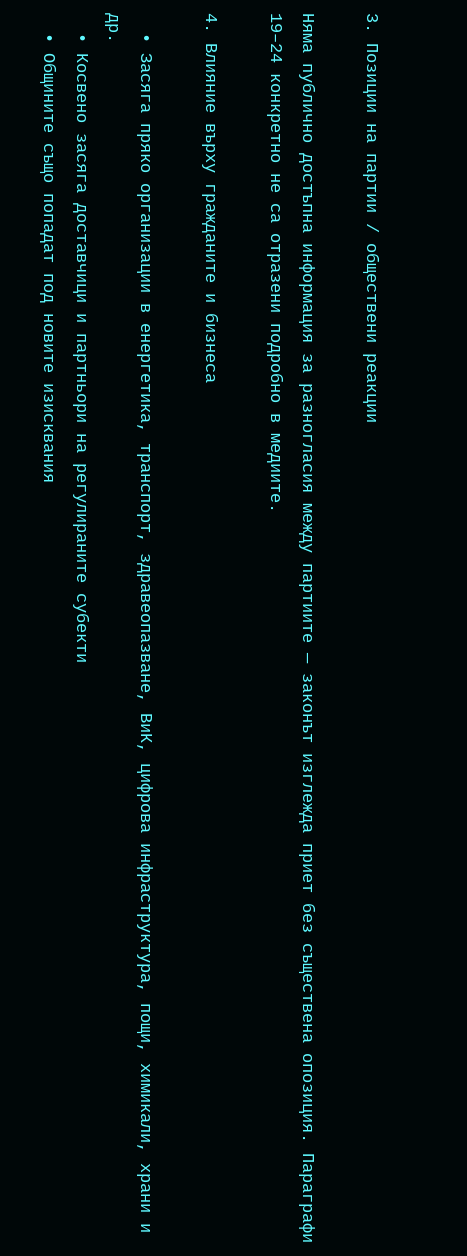3. Позиции на партии / обществени реакции

Няма публично достъпна информация за разногласия между партиите — законът изглежда приет без съществена опозиция. Параграфи 19–24 конкретно не са отразени подробно в медиите.

4. Влияние върху гражданите и бизнеса

  • Засяга пряко организации в енергетика, транспорт, здравеопазване, ВиК, цифрова инфраструктура, пощи, химикали, храни и др.
  • Косвено засяга доставчици и партньори на регулираните субекти
  • Общините също попадат под новите изисквания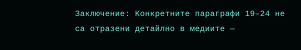Заключение: Конкретните параграфи 19–24 не са отразени детайлно в медиите —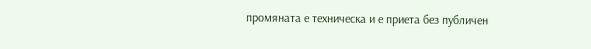промяната е техническа и е приета без публичен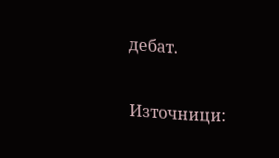дебат.

Източници: